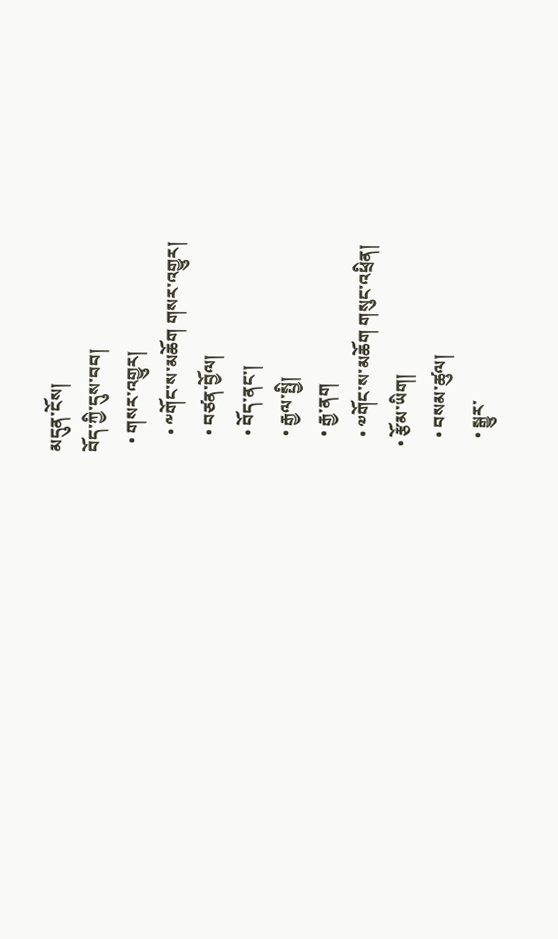མདུན་ངོས།
བོད་ཀྱི་དུས་བབ།
  • གསར་འགྱུར།
    • ༸གོང་ས་མཆོག གསར་འགྱུར།
    • བཙན་བྱོལ།
    • བོད་ནང་།
    • རྒྱལ་སྤྱི།
    • རྒྱ་ནག
    • ༧གོང་ས་མཆོག གསུང་འཕྲིན།
  • རྩོམ་ཡིག།
    • བསམ་ཚུལ།
    • སྒྱུར་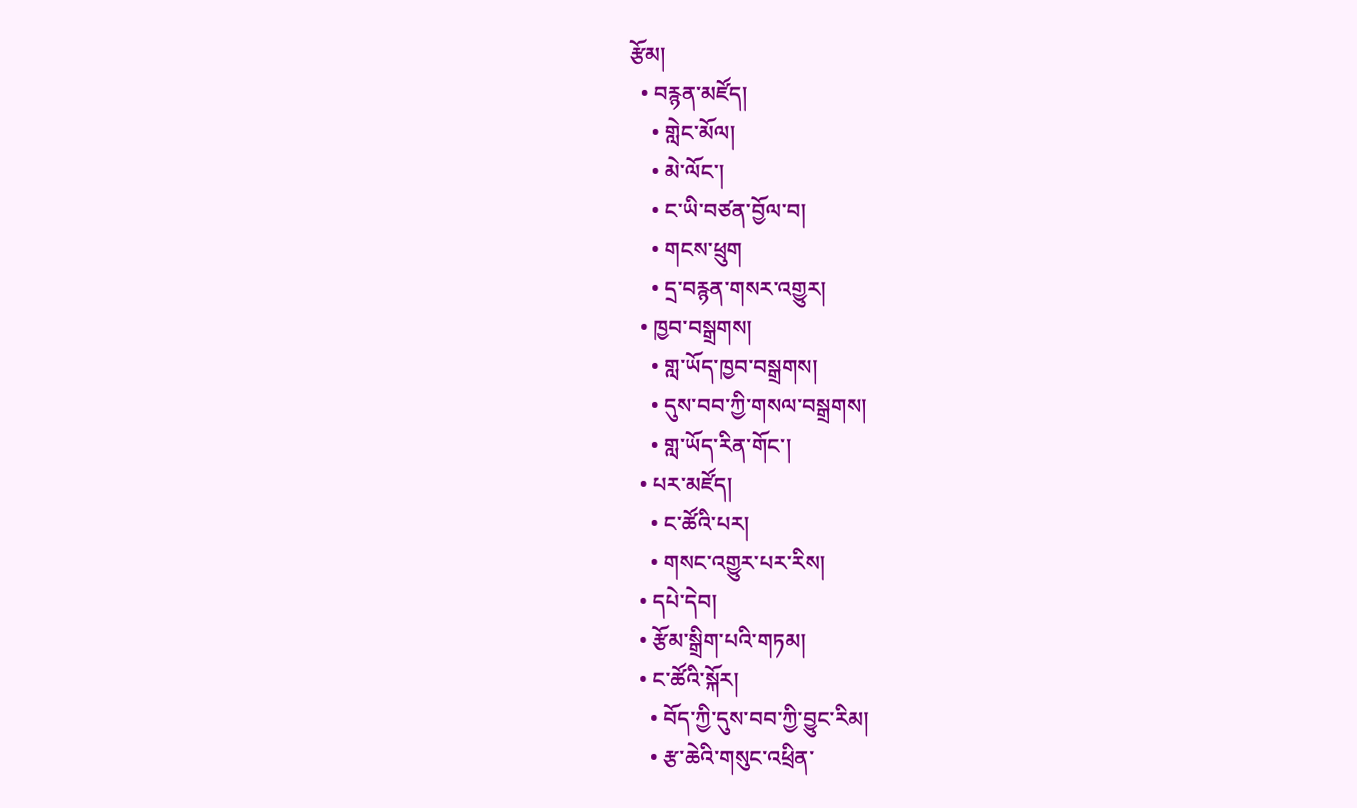རྩོམ།
  • བརྙན་མཛོད།
    • གླེང་མོལ།
    • མེ་ལོང་།
    • ང་ཡི་བཙན་བྱོལ་བ།
    • གངས་ཕྲུག
    • དྲ་བརྙན་གསར་འགྱུར།
  • ཁྱབ་བསྒྲགས།
    • གླ་ཡོད་ཁྱབ་བསྒྲགས།
    • དུས་བབ་ཀྱི་གསལ་བསྒྲགས།
    • གླ་ཡོད་རིན་གོང་།
  • པར་མཛོད།
    • ང་ཚོའི་པར།
    • གསང་འགྱུར་པར་རིས།
  • དཔེ་དེབ།
  • རྩོམ་སྒྲིག་པའི་གཏམ།
  • ང་ཚོའི་སྐོར།
    • བོད་ཀྱི་དུས་བབ་ཀྱི་བྱུང་རིམ།
    • རྩ་ཆེའི་གསུང་འཕྲིན་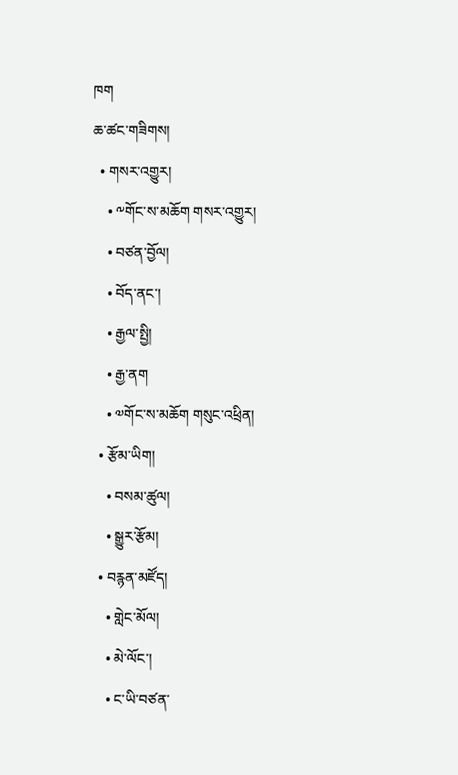ཁག
ཆ་ཚང་གཟིགས།
  • གསར་འགྱུར།
    • ༸གོང་ས་མཆོག གསར་འགྱུར།
    • བཙན་བྱོལ།
    • བོད་ནང་།
    • རྒྱལ་སྤྱི།
    • རྒྱ་ནག
    • ༧གོང་ས་མཆོག གསུང་འཕྲིན།
  • རྩོམ་ཡིག།
    • བསམ་ཚུལ།
    • སྒྱུར་རྩོམ།
  • བརྙན་མཛོད།
    • གླེང་མོལ།
    • མེ་ལོང་།
    • ང་ཡི་བཙན་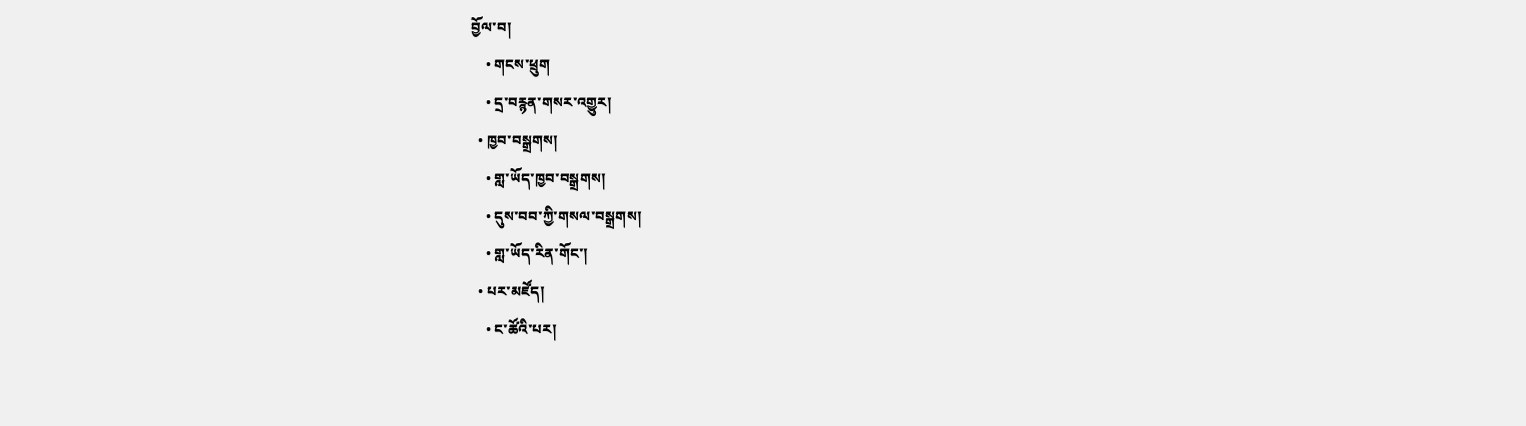བྱོལ་བ།
    • གངས་ཕྲུག
    • དྲ་བརྙན་གསར་འགྱུར།
  • ཁྱབ་བསྒྲགས།
    • གླ་ཡོད་ཁྱབ་བསྒྲགས།
    • དུས་བབ་ཀྱི་གསལ་བསྒྲགས།
    • གླ་ཡོད་རིན་གོང་།
  • པར་མཛོད།
    • ང་ཚོའི་པར།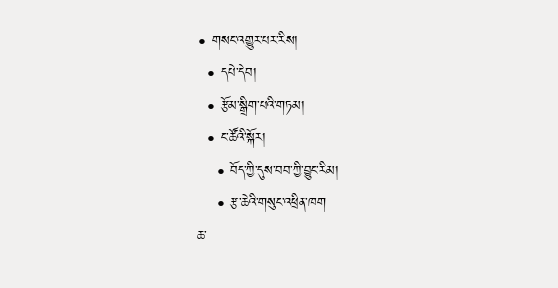• གསང་འགྱུར་པར་རིས།
  • དཔེ་དེབ།
  • རྩོམ་སྒྲིག་པའི་གཏམ།
  • ང་ཚོའི་སྐོར།
    • བོད་ཀྱི་དུས་བབ་ཀྱི་བྱུང་རིམ།
    • རྩ་ཆེའི་གསུང་འཕྲིན་ཁག
ཆ་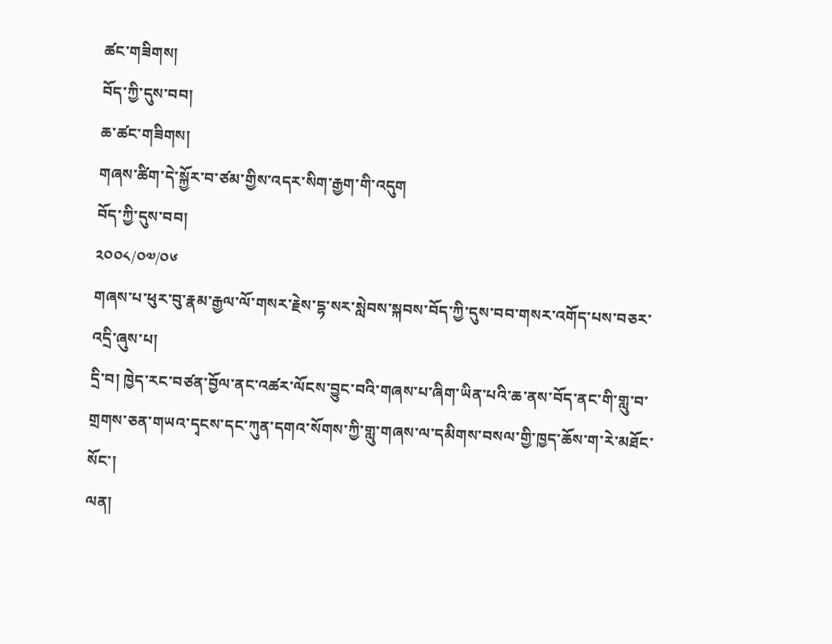ཚང་གཟིགས།
བོད་ཀྱི་དུས་བབ།
ཆ་ཚང་གཟིགས།
གཞས་ཚིག་དེ་སྐྱོར་བ་ཙམ་གྱིས་འདར་སིག་རྒྱག་གི་འདུག
བོད་ཀྱི་དུས་བབ།
༢༠༠༨/༠༧/༠༦
གཞས་པ་ཕུར་བུ་རྣམ་རྒྱལ་ལོ་གསར་རྗེས་དྷ་སར་སླེབས་སྐབས་བོད་ཀྱི་དུས་བབ་གསར་འགོད་པས་བཅར་འདྲི་ཞུས་པ།
དྲི་བ། ཁྱེད་རང་བཙན་བྱོལ་ནང་འཚར་ལོངས་བྱུང་བའི་གཞས་པ་ཞིག་ཡིན་པའི་ཆ་ནས་བོད་ནང་གི་གླུ་བ་གྲགས་ཅན་གཡའ་དྭངས་དང་ཀུན་དགའ་སོགས་ཀྱི་གླུ་གཞས་ལ་དམིགས་བསལ་གྱི་ཁྱད་ཆོས་ག་རེ་མཐོང་སོང་།
ལན།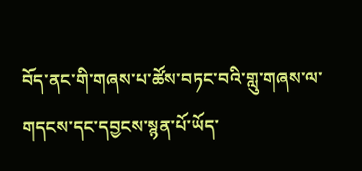བོད་ནང་གི་གཞས་པ་ཚོས་བཏང་བའི་གླུ་གཞས་ལ་གདངས་དང་དབྱངས་སྙན་པོ་ཡོད་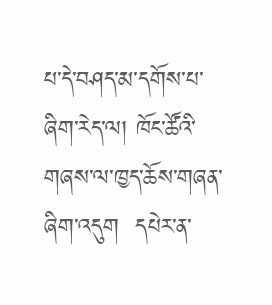པ་དེ་བཤད་མ་དགོས་པ་ཞིག་རེད་ལ། ཁོང་ཚོའི་གཞས་ལ་ཁྱད་ཆོས་གཞན་ཞིག་འདུག  དཔེར་ན་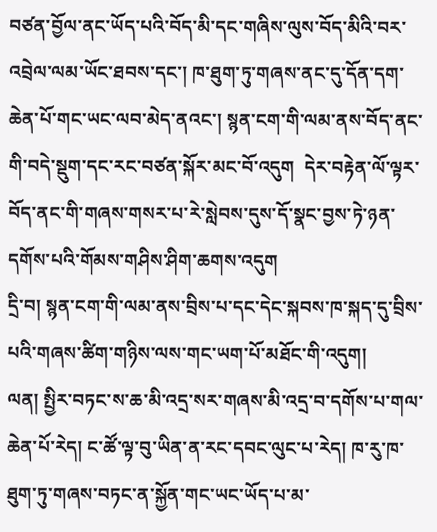བཙན་བྱོལ་ནང་ཡོད་པའི་བོད་མི་དང་གཞིས་ལུས་བོད་མིའི་བར་འབྲེལ་ལམ་ཡོང་ཐབས་དང་། ཁ་ཐུག་ཏུ་གཞས་ནང་དུ་དོན་དག་ཆེན་པོ་གང་ཡང་ལབ་མེད་ནའང་། སྙན་ངག་གི་ལམ་ནས་བོད་ནང་གི་བདེ་སྡུག་དང་རང་བཙན་སྐོར་མང་བོ་འདུག  དེར་བརྟེན་ལོ་ལྟར་བོད་ནང་གི་གཞས་གསར་པ་རེ་སླེབས་དུས་དོ་སྣང་བྱས་ཏེ་ཉན་དགོས་པའི་གོམས་གཤིས་ཤིག་ཆགས་འདུག
དྲི་བ། སྙན་ངག་གི་ལམ་ནས་བྲིས་པ་དང་དེང་སྐབས་ཁ་སྐད་དུ་བྲིས་པའི་གཞས་ཚིག་གཉིས་ལས་གང་ཡག་པོ་མཐོང་གི་འདུག།
ལན། སྤྱིར་བཏང་ས་ཆ་མི་འདྲ་སར་གཞས་མི་འདྲ་བ་དགོས་པ་གལ་ཆེན་པོ་རེད། ང་ཚོ་ལྟ་བུ་ཡིན་ན་རང་དབང་ལུང་པ་རེད། ཁ་རུ་ཁ་ཐུག་ཏུ་གཞས་བཏང་ན་སྐྱོན་གང་ཡང་ཡོད་པ་མ་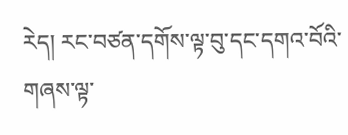རེད། རང་བཙན་དགོས་ལྟ་བུ་དང་དགའ་བོའི་གཞས་ལྟ་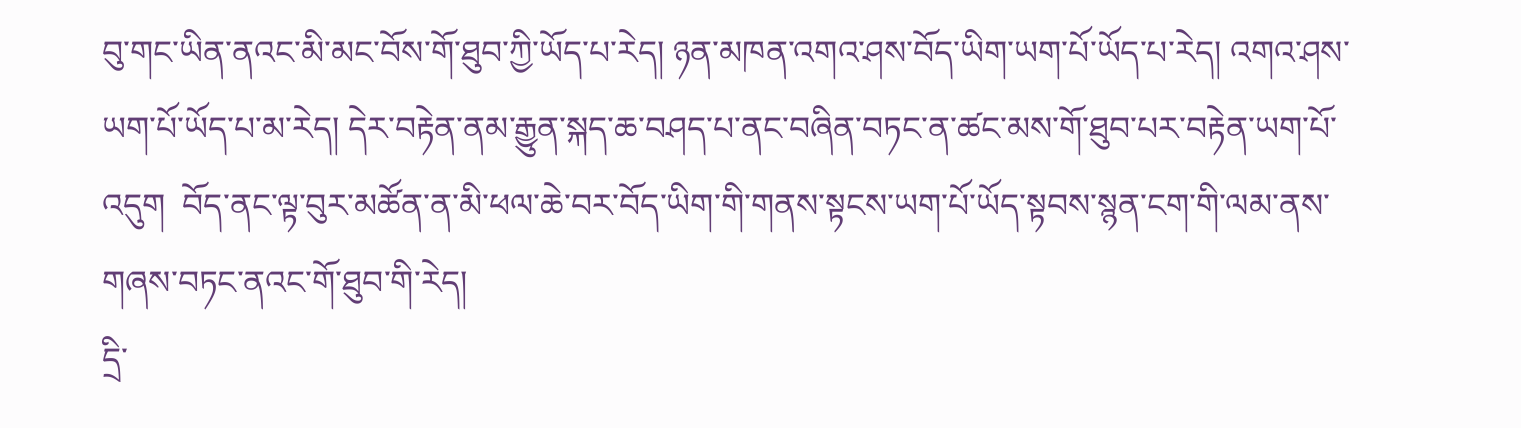བུ་གང་ཡིན་ནའང་མི་མང་བོས་གོ་ཐུབ་ཀྱི་ཡོད་པ་རེད། ཉན་མཁན་འགའ་ཤས་བོད་ཡིག་ཡག་པོ་ཡོད་པ་རེད། འགའ་ཤས་ཡག་པོ་ཡོད་པ་མ་རེད། དེར་བརྟེན་ནམ་རྒྱུན་སྐད་ཆ་བཤད་པ་ནང་བཞིན་བཏང་ན་ཚང་མས་གོ་ཐུབ་པར་བརྟེན་ཡག་པོ་འདུག  བོད་ནང་ལྟ་བུར་མཚོན་ན་མི་ཕལ་ཆེ་བར་བོད་ཡིག་གི་གནས་སྟངས་ཡག་པོ་ཡོད་སྟབས་སྙན་ངག་གི་ལམ་ནས་གཞས་བཏང་ནའང་གོ་ཐུབ་གི་རེད།
དྲི་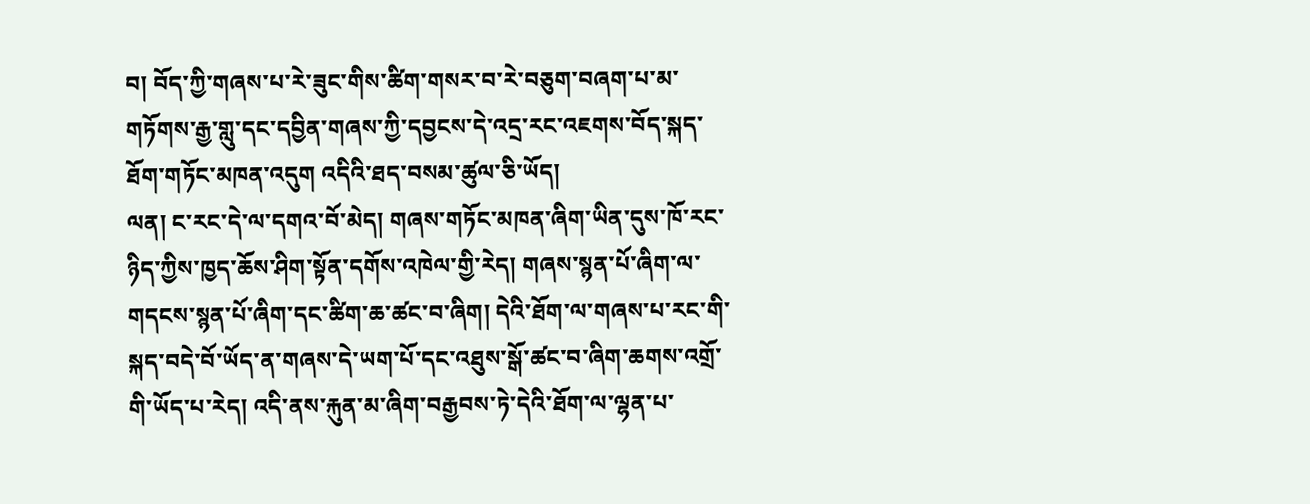བ། བོད་ཀྱི་གཞས་པ་རེ་ཟུང་གིས་ཚིག་གསར་བ་རེ་བཅུག་བཞག་པ་མ་གཏོགས་རྒྱ་གླུ་དང་དབྱིན་གཞས་ཀྱི་དབྱངས་དེ་འདྲ་རང་འཇགས་བོད་སྐད་ཐོག་གཏོང་མཁན་འདུག འདིའི་ཐད་བསམ་ཚུལ་ཅི་ཡོད།
ལན། ང་རང་དེ་ལ་དགའ་བོ་མེད། གཞས་གཏོང་མཁན་ཞིག་ཡིན་དུས་ཁོ་རང་ཉིད་ཀྱིས་ཁྱད་ཆོས་ཤིག་སྟོན་དགོས་འཁེལ་གྱི་རེད། གཞས་སྙན་པོ་ཞིག་ལ་གདངས་སྙན་པོ་ཞིག་དང་ཚིག་ཆ་ཚང་བ་ཞིག། དེའི་ཐོག་ལ་གཞས་པ་རང་གི་སྐད་བདེ་བོ་ཡོད་ན་གཞས་དེ་ཡག་པོ་དང་འཐུས་སྒོ་ཚང་བ་ཞིག་ཆགས་འགྲོ་གི་ཡོད་པ་རེད། འདི་ནས་རྐུན་མ་ཞིག་བརྒྱབས་ཏེ་དེའི་ཐོག་ལ་ལྷན་པ་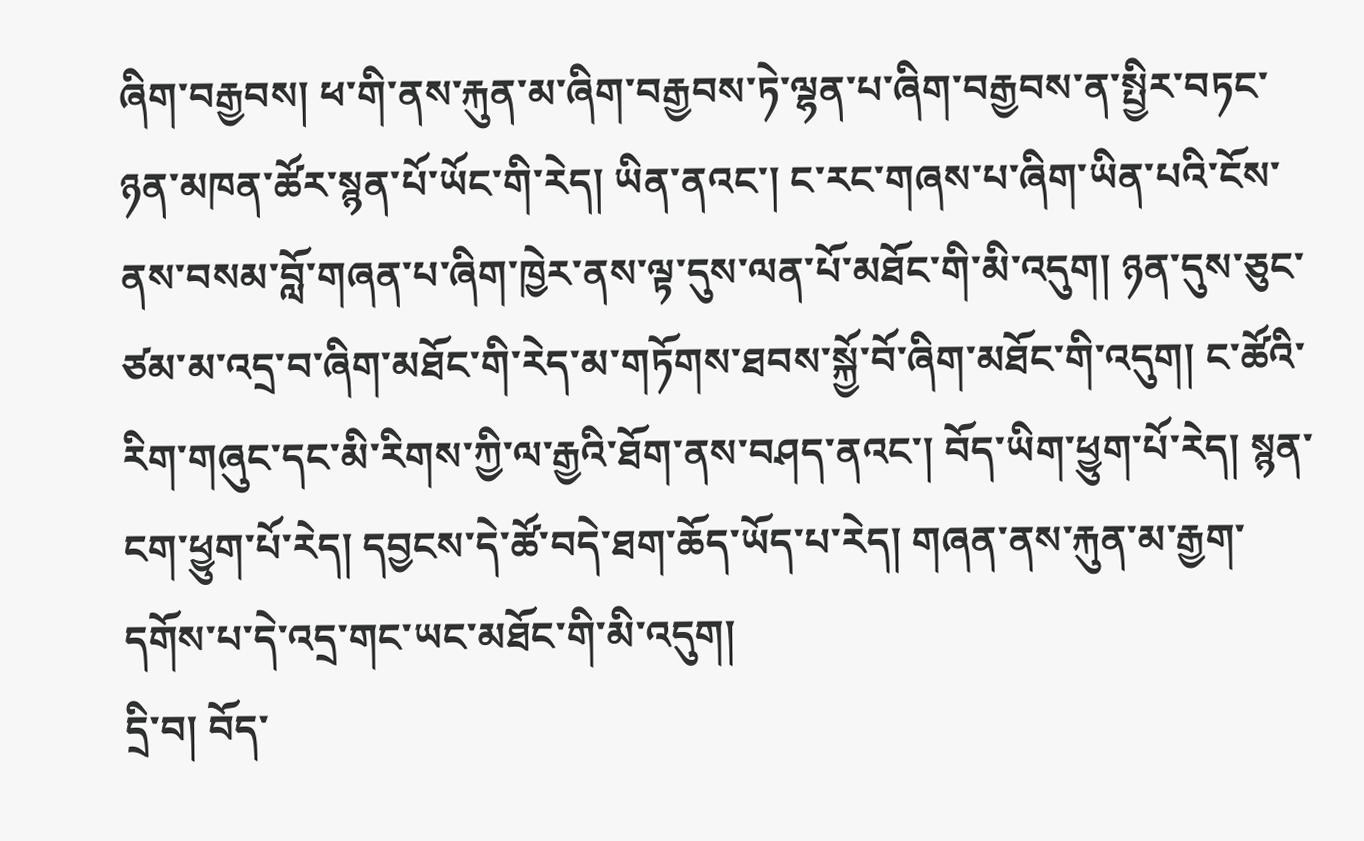ཞིག་བརྒྱབས། ཕ་གི་ནས་རྐུན་མ་ཞིག་བརྒྱབས་ཏེ་ལྷན་པ་ཞིག་བརྒྱབས་ན་སྤྱིར་བཏང་ཉན་མཁན་ཚོར་སྙན་པོ་ཡོང་གི་རེད། ཡིན་ནའང་། ང་རང་གཞས་པ་ཞིག་ཡིན་པའི་ངོས་ནས་བསམ་བློ་གཞན་པ་ཞིག་ཁྱེར་ནས་ལྟ་དུས་ལན་པོ་མཐོང་གི་མི་འདུག། ཉན་དུས་ཅུང་ཙམ་མ་འདྲ་བ་ཞིག་མཐོང་གི་རེད་མ་གཏོགས་ཐབས་སྐྱོ་བོ་ཞིག་མཐོང་གི་འདུག། ང་ཚོའི་རིག་གཞུང་དང་མི་རིགས་ཀྱི་ལ་རྒྱའི་ཐོག་ནས་བཤད་ནའང་། བོད་ཡིག་ཕྱུག་པོ་རེད། སྙན་ངག་ཕྱུག་པོ་རེད། དབྱངས་དེ་ཚོ་བདེ་ཐག་ཆོད་ཡོད་པ་རེད། གཞན་ནས་རྐུན་མ་རྒྱག་དགོས་པ་དེ་འདྲ་གང་ཡང་མཐོང་གི་མི་འདུག།
དྲི་བ། བོད་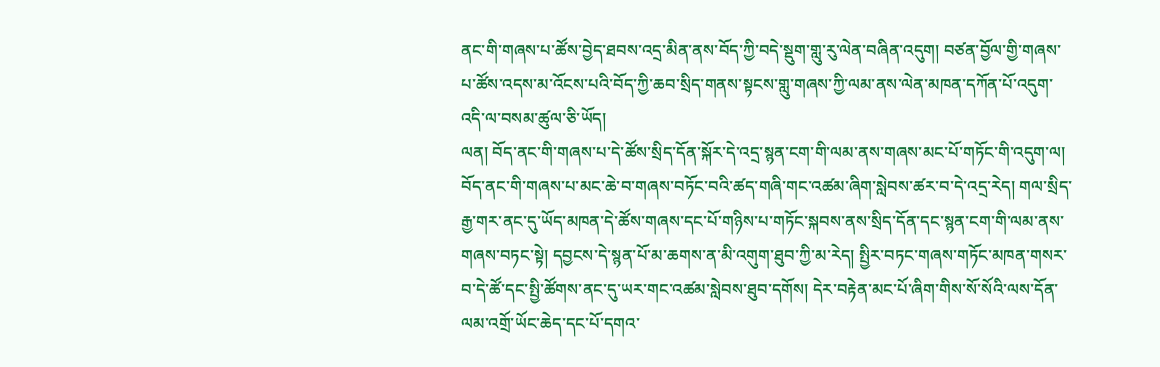ནང་གི་གཞས་པ་ཚོས་བྱེད་ཐབས་འདྲ་མིན་ནས་བོད་ཀྱི་བདེ་སྡུག་གླུ་རུ་ལེན་བཞིན་འདུག། བཙན་བྱོལ་གྱི་གཞས་པ་ཚོས་འདས་མ་འོངས་པའི་བོད་ཀྱི་ཆབ་སྲིད་གནས་སྟངས་གླུ་གཞས་ཀྱི་ལམ་ནས་ལེན་མཁན་དཀོན་པོ་འདུག་འདི་ལ་བསམ་ཚུལ་ཅི་ཡོད།
ལན། བོད་ནང་གི་གཞས་པ་དེ་ཚོས་སྲིད་དོན་སྐོར་དེ་འདྲ་སྙན་ངག་གི་ལམ་ནས་གཞས་མང་པོ་གཏོང་གི་འདུག་ལ། བོད་ནང་གི་གཞས་པ་མང་ཆེ་བ་གཞས་བཏོང་བའི་ཚད་གཞི་གང་འཚམ་ཞིག་སླེབས་ཚར་བ་དེ་འདྲ་རེད། གལ་སྲིད་རྒྱ་གར་ནང་དུ་ཡོད་མཁན་དེ་ཚོས་གཞས་དང་པོ་གཉིས་པ་གཏོང་སྐབས་ནས་སྲིད་དོན་དང་སྙན་ངག་གི་ལམ་ནས་གཞས་བཏང་སྟེ། དབྱངས་དེ་སྙན་པོ་མ་ཆགས་ན་མི་འགུག་ཐུབ་ཀྱི་མ་རེད། སྤྱིར་བཏང་གཞས་གཏོང་མཁན་གསར་བ་དེ་ཚོ་དང་སྤྱི་ཚོགས་ནང་དུ་ཡར་གང་འཚམ་སླེབས་ཐུབ་དགོས། དེར་བརྟེན་མང་པོ་ཞིག་གིས་སོ་སོའི་ལས་དོན་ལམ་འགྲོ་ཡོང་ཆེད་དང་པོ་དགའ་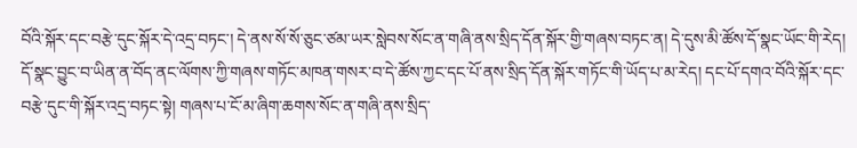བོའི་སྐོར་དང་བརྩེ་དུང་སྐོར་དེ་འདྲ་བཏང་། དེ་ནས་སོ་སོ་ཅུང་ཙམ་ཡར་སླེབས་སོང་ན་གཞི་ནས་སྲིད་དོན་སྐོར་གྱི་གཞས་བཏང་ན། དེ་དུས་མི་ཚོས་དོ་སྣང་ཡོང་གི་རེད། དོ་སྣང་བྱུང་བ་ཡིན་ན་བོད་ནང་ལོགས་ཀྱི་གཞས་གཏོང་མཁན་གསར་བ་དེ་ཚོས་ཀྱང་དང་པོ་ནས་སྲིད་དོན་སྐོར་གཏོང་གི་ཡོད་པ་མ་རེད། དང་པོ་དགའ་བོའི་སྐོར་དང་བརྩེ་དུང་གི་སྐོར་འདྲ་བཏང་སྟེ། གཞས་པ་ངོ་མ་ཞིག་ཆགས་སོང་ན་གཞི་ནས་སྲིད་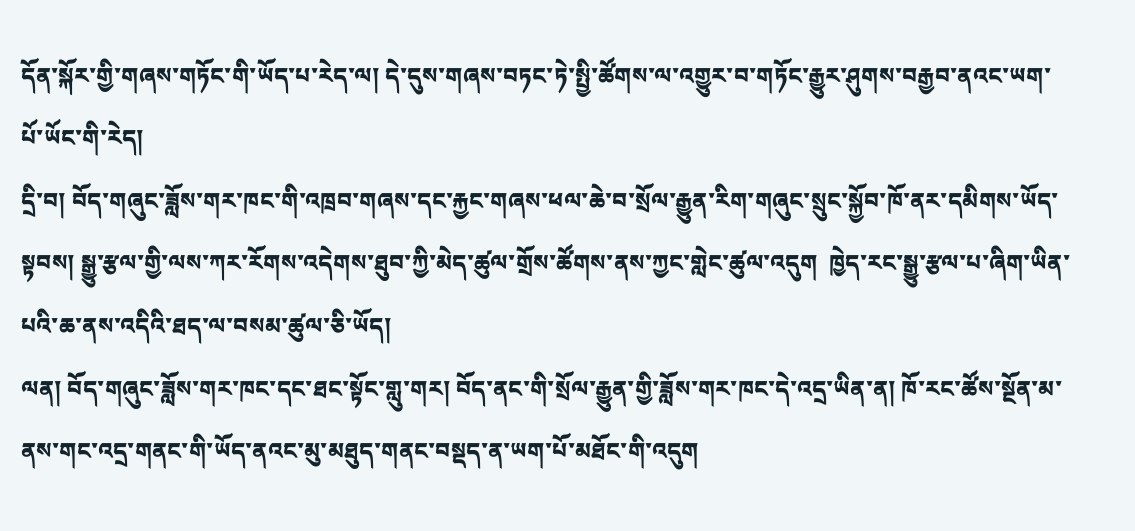དོན་སྐོར་གྱི་གཞས་གཏོང་གི་ཡོད་པ་རེད་ལ། དེ་དུས་གཞས་བཏང་ཏེ་སྤྱི་ཚོགས་ལ་འགྱུར་བ་གཏོང་རྒྱུར་ཤུགས་བརྒྱབ་ནའང་ཡག་པོ་ཡོང་གི་རེད།
དྲི་བ། བོད་གཞུང་ཟློས་གར་ཁང་གི་འཁྲབ་གཞས་དང་རྐྱང་གཞས་ཕལ་ཆེ་བ་སྲོལ་རྒྱུན་རིག་གཞུང་སྲུང་སྐྱོབ་ཁོ་ནར་དམིགས་ཡོད་སྟབས། སྒྱུ་རྩལ་གྱི་ལས་ཀར་རོགས་འདེགས་ཐུབ་ཀྱི་མེད་ཚུལ་གྲོས་ཚོགས་ནས་ཀྱང་གླེང་ཚུལ་འདུག  ཁྱེད་རང་སྒྱུ་རྩལ་པ་ཞིག་ཡིན་པའི་ཆ་ནས་འདིའི་ཐད་ལ་བསམ་ཚུལ་ཅི་ཡོད།
ལན། བོད་གཞུང་ཟློས་གར་ཁང་དང་ཐང་སྟོང་གླུ་གར། བོད་ནང་གི་སྲོལ་རྒྱུན་གྱི་ཟློས་གར་ཁང་དེ་འདྲ་ཡིན་ན། ཁོ་རང་ཚོས་སྔོན་མ་ནས་གང་འདྲ་གནང་གི་ཡོད་ནའང་མུ་མཐུད་གནང་བསྡད་ན་ཡག་པོ་མཐོང་གི་འདུག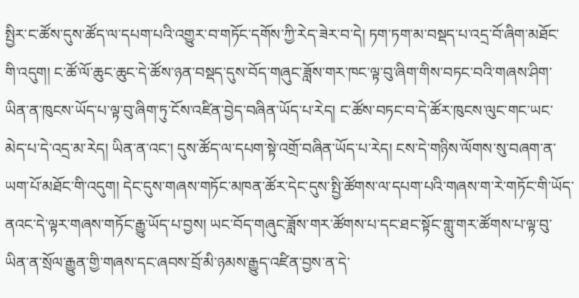སྤྱིར་ང་ཚོས་དུས་ཚོད་ལ་དཔག་པའི་འགྱུར་བ་གཏོང་དགོས་ཀྱི་རེད་ཟེར་བ་དེ། ཏག་ཏག་མ་བསྡད་པ་འདྲ་བོ་ཞིག་མཐོང་གི་འདུག། ང་ཚོ་ལོ་ཆུང་ཆུང་དེ་ཚོས་ཉན་བསྡད་དུས་བོད་གཞུང་ཟློས་གར་ཁང་ལྟ་བུ་ཞིག་གིས་བཏང་བའི་གཞས་ཤིག་ཡིན་ན་ཁུངས་ཡོད་པ་ལྟ་བུ་ཞིག་ཏུ་ངོས་འཛིན་བྱེད་བཞིན་ཡོད་པ་རེད། ང་ཚོས་བཏང་བ་དེ་ཚོར་ཁུངས་ལུང་གང་ཡང་མེད་པ་དེ་འདྲ་མ་རེད། ཡིན་ན་འང་། དུས་ཚོད་ལ་དཔག་སྟེ་འགྲོ་བཞིན་ཡོད་པ་རེད། ངས་དེ་གཉིས་ལོགས་སུ་བཞག་ན་ཡག་པོ་མཐོང་གི་འདུག། དེང་དུས་གཞས་གཏོང་མཁན་ཚོར་དེང་དུས་སྤྱི་ཚོགས་ལ་དཔག་པའི་གཞས་ག་རེ་གཏོང་གི་ཡོད་ནའང་དེ་ལྟར་གཞས་གཏོང་རྒྱུ་ཡོད་པ་བྱས། ཡང་བོད་གཞུང་ཟློས་གར་ཚོགས་པ་དང་ཐང་སྟོང་གླུ་གར་ཚོགས་པ་ལྟ་བུ་ཡིན་ན་སྲོལ་རྒྱུན་གྱི་གཞས་དང་ཞབས་བྲོ་མི་ཉམས་རྒྱུད་འཛིན་བྱས་ན་དེ་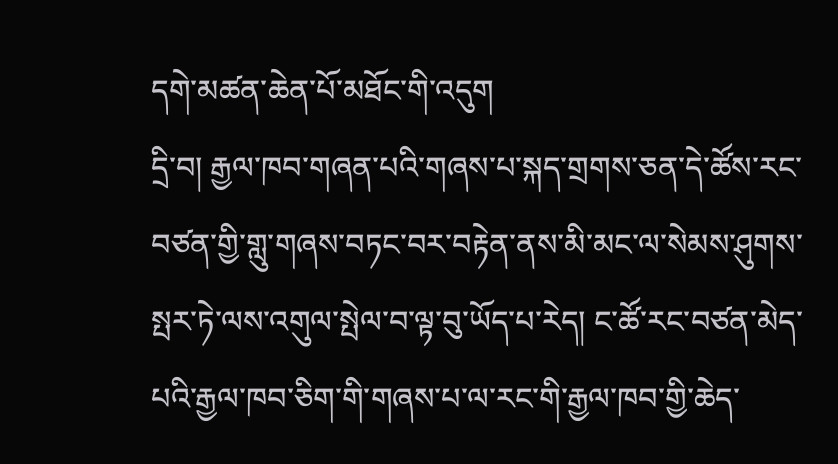དགེ་མཚན་ཆེན་པོ་མཐོང་གི་འདུག
དྲི་བ། རྒྱལ་ཁབ་གཞན་པའི་གཞས་པ་སྐད་གྲགས་ཅན་དེ་ཚོས་རང་བཙན་གྱི་གླུ་གཞས་བཏང་བར་བརྟེན་ནས་མི་མང་ལ་སེམས་ཤུགས་སྤར་ཏེ་ལས་འགུལ་སྤེལ་བ་ལྟ་བུ་ཡོད་པ་རེད། ང་ཚོ་རང་བཙན་མེད་པའི་རྒྱལ་ཁབ་ཅིག་གི་གཞས་པ་ལ་རང་གི་རྒྱལ་ཁབ་གྱི་ཆེད་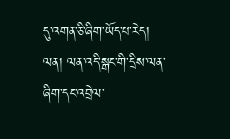དུ་འགན་ཅི་ཞིག་ཡོད་པ་རེད།
ལན། ལན་འདི་སྒང་གི་དྲིས་ལན་ཞིག་དང་འབྲེལ་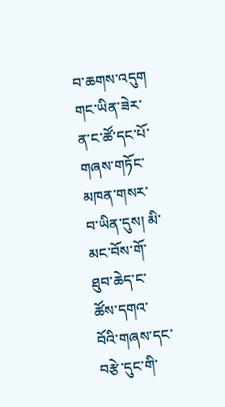བ་ཆགས་འདུག  གང་ཡིན་ཟེར་ན་ང་ཚོ་དང་པོ་གཞས་གཏོང་མཁན་གསར་བ་ཡིན་དུས། མི་མང་བོས་གོ་ཐུབ་ཆེད་ང་ཚོས་དགའ་བོའི་གཞས་དང་བརྩེ་དུང་གི་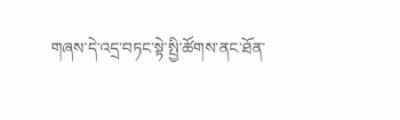གཞས་དེ་འདྲ་བཏང་སྟེ་སྤྱི་ཚོགས་ནང་ཐོན་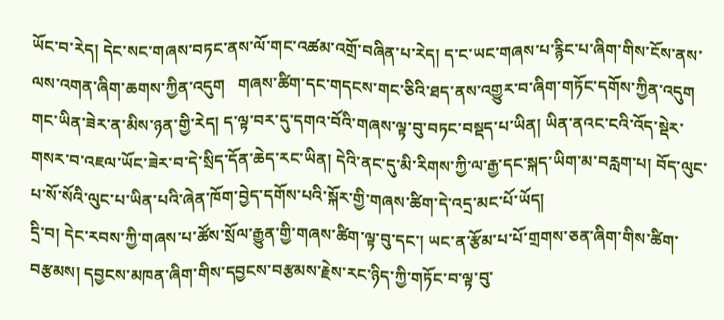ཡོང་བ་རེད། དེང་སང་གཞས་བཏང་ནས་ལོ་གང་འཚམ་འགྲོ་བཞིན་པ་རེད། ད་ང་ཡང་གཞས་པ་རྙིང་པ་ཞིག་གིས་ངོས་ནས་ལས་འགན་ཞིག་ཆགས་ཀྱིན་འདུག   གཞས་ཚིག་དང་གདངས་གང་ཅིའི་ཐད་ནས་འགྱུར་བ་ཞིག་གཏོང་དགོས་ཀྱིན་འདུག   གང་ཡིན་ཟེར་ན་མིས་ཉན་གྱི་རེད། ད་ལྟ་བར་དུ་དགའ་བོའི་གཞས་ལྟ་བུ་བཏང་བསྡད་པ་ཡིན། ཡིན་ནའང་ངའི་འོད་སྡེར་གསར་བ་འཇལ་ཡོང་ཟེར་བ་དེ་སྲིད་དོན་ཆེད་རང་ཡིན། དེའི་ནང་དུ་མི་རིགས་ཀྱི་ལ་རྒྱ་དང་སྐད་ཡིག་མ་བརླག་པ། བོད་ལུང་པ་སོ་སོའི་ལུང་པ་ཡིན་པའི་ཞེན་ཁོག་བྱེད་དགོས་པའི་སྐོར་གྱི་གཞས་ཚིག་དེ་འདྲ་མང་པོ་ཡོད།
དྲི་བ། དེང་རབས་ཀྱི་གཞས་པ་ཚོས་སྲོལ་རྒྱུན་གྱི་གཞས་ཚིག་ལྟ་བུ་དང་། ཡང་ན་རྩོམ་པ་པོ་གྲགས་ཅན་ཞིག་གིས་ཚིག་བརྩམས། དབྱངས་མཁན་ཞིག་གིས་དབྱངས་བརྩམས་རྗེས་རང་ཉིད་ཀྱི་གཏོང་བ་ལྟ་བུ་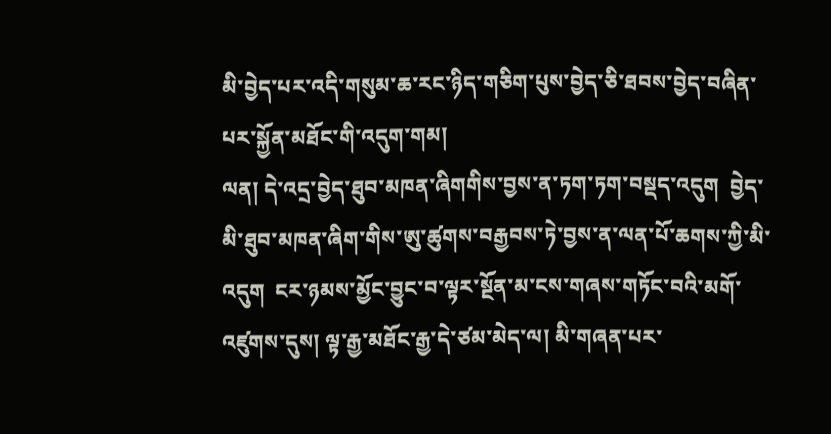མི་བྱེད་པར་འདི་གསུམ་ཆ་རང་ཉིད་གཅིག་པུས་བྱེད་ཅི་ཐབས་བྱེད་བཞིན་པར་སྐྱོན་མཐོང་གི་འདུག་གམ།
ལན། དེ་འདྲ་བྱེད་ཐུབ་མཁན་ཞིགགིས་བྱས་ན་ཏག་ཏག་བསྡད་འདུག  བྱེད་མི་ཐུབ་མཁན་ཞིག་གིས་ཨུ་ཚུགས་བརྒྱབས་ཏེ་བྱས་ན་ལན་པོ་ཆགས་ཀྱི་མི་འདུག  ངར་ཉམས་མྱོང་བྱུང་བ་ལྟར་སྔོན་མ་ངས་གཞས་གཏོང་བའི་མགོ་འཛུགས་དུས། ལྟ་རྒྱ་མཐོང་རྒྱ་དེ་ཙམ་མེད་ལ། མི་གཞན་པར་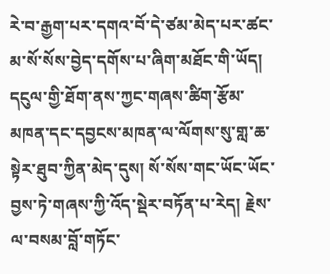རེ་བ་རྒྱག་པར་དགའ་བོ་དེ་ཙམ་མེད་པར་ཚང་མ་སོ་སོས་བྱེད་དགོས་པ་ཞིག་མཐོང་གི་ཡོད། དངུལ་གྱི་ཐོག་ནས་ཀྱང་གཞས་ཚིག་རྩོམ་མཁན་དང་དབྱངས་མཁན་ལ་ལོགས་སུ་གླ་ཆ་སྟེར་ཐུབ་ཀྱིན་མེད་དུས། སོ་སོས་གང་ཡོང་ཡོང་བྱས་ཏེ་གཞས་ཀྱི་འོད་སྡེར་བཏོན་པ་རེད། རྗེས་ལ་བསམ་བློ་གཏོང་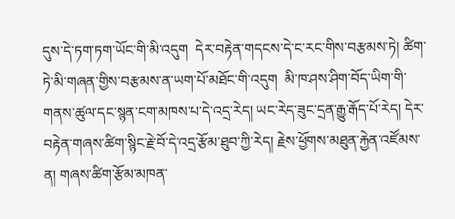དུས་དེ་ཏག་ཏག་ཡོང་གི་མི་འདུག  དེར་བརྟེན་གདངས་དེ་ང་རང་གིས་བརྩམས་ཏེ། ཚིག་ཏེ་མི་གཞན་གྱིས་བརྩམས་ན་ཡག་པོ་མཐོང་གི་འདུག  མི་ཁ་ཤས་ཤིག་བོད་ཡིག་གི་གནས་ཚུལ་དང་སྙན་ངག་མཁས་པ་དེ་འདྲ་རེད། ཡང་རེད་ཟུང་དྲན་རྒྱུ་རྒོད་པོ་རེད། དེར་བརྟེན་གཞས་ཚིག་སྙིང་རྗེ་བོ་དེ་འདྲ་རྩོམ་ཐུབ་ཀྱི་རེད། རྗེས་ཕྱོགས་མཐུན་རྐྱེན་འཛོམས་ན། གཞས་ཚིག་རྩོམ་མཁན་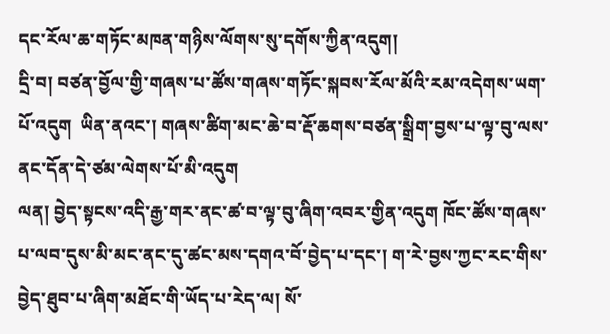དང་རོལ་ཆ་གཏོང་མཁན་གཉིས་ལོགས་སུ་དགོས་ཀྱིན་འདུག།
དྲི་བ། བཙན་བྱོལ་གྱི་གཞས་པ་ཚོས་གཞས་གཏོང་སྐབས་རོལ་མོའི་རམ་འདེགས་ཡག་པོ་འདུག  ཡིན་ནའང་། གཞས་ཚིག་མང་ཆེ་བ་རྡོ་ཆགས་བཙན་སྒྲིག་བྱས་པ་ལྟ་བུ་ལས་ནང་དོན་དེ་ཙམ་ལེགས་པོ་མི་འདུག
ལན། བྱེད་སྟངས་འདི་རྒྱ་གར་ནང་ཚ་བ་ལྟ་བུ་ཞིག་འབར་གྱིན་འདུག ཁོང་ཚོས་གཞས་པ་ལབ་དུས་མི་མང་ནང་དུ་ཚང་མས་དགའ་བོ་བྱེད་པ་དང་། ག་རེ་བྱས་ཀྱང་རང་གིས་བྱེད་ཐུབ་པ་ཞིག་མཐོང་གི་ཡོད་པ་རེད་ལ། སོ་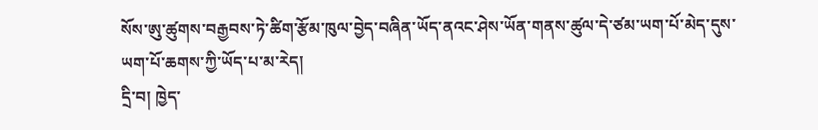སོས་ཨུ་ཚུགས་བརྒྱབས་ཏེ་ཚིག་རྩོམ་ཁུལ་བྱེད་བཞིན་ཡོད་ནའང་ཤེས་ཡོན་གནས་ཚུལ་དེ་ཙམ་ཡག་པོ་མེད་དུས་ཡག་པོ་ཆགས་ཀྱི་ཡོད་པ་མ་རེད།
དྲི་བ། ཁྱེད་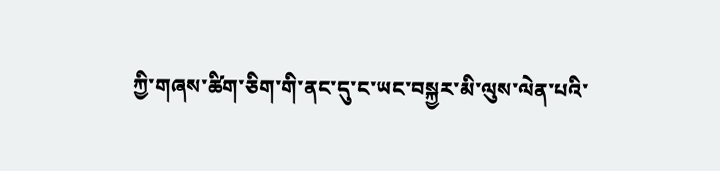ཀྱི་གཞས་ཚིག་ཅིག་གི་ནང་དུ་ང་ཡང་བསྐྱར་མི་ལུས་ལེན་པའི་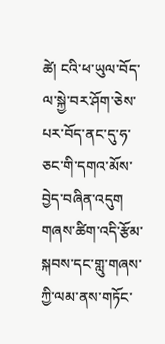ཚེ། ངའི་ཕ་ཡུལ་བོད་ལ་སྐྱེ་བར་ཤོག་ཅེས་པར་བོད་ནང་དུ་ཧ་ཅང་གི་དགའ་མོས་བྱེད་བཞིན་འདུག  གཞས་ཚིག་འདི་རྩོམ་སྐབས་དང་གླུ་གཞས་ཀྱི་ལམ་ནས་གཏོང་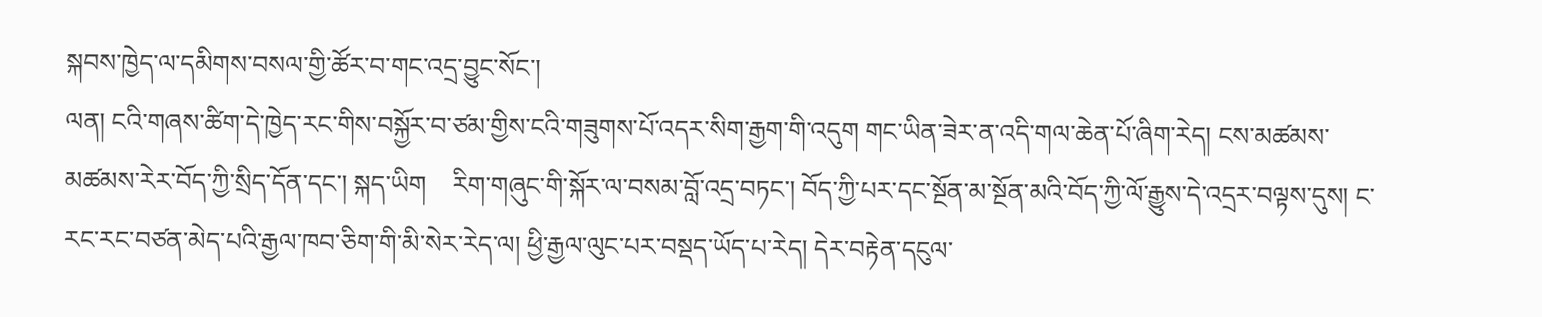སྐབས་ཁྱེད་ལ་དམིགས་བསལ་གྱི་ཚོར་བ་གང་འདྲ་བྱུང་སོང་།
ལན། ངའི་གཞས་ཚིག་དེ་ཁྱེད་རང་གིས་བསྐྱོར་བ་ཙམ་གྱིས་ངའི་གཟུགས་པོ་འདར་སིག་རྒྱག་གི་འདུག གང་ཡིན་ཟེར་ན་འདི་གལ་ཆེན་པོ་ཞིག་རེད། ངས་མཚམས་མཚམས་རེར་བོད་ཀྱི་སྲིད་དོན་དང་། སྐད་ཡིག    རིག་གཞུང་གི་སྐོར་ལ་བསམ་བློ་འདྲ་བཏང་། བོད་ཀྱི་པར་དང་སྔོན་མ་སྔོན་མའི་བོད་ཀྱི་ལོ་རྒྱུས་དེ་འདྲར་བལྟས་དུས། ང་རང་རང་བཙན་མེད་པའི་རྒྱལ་ཁབ་ཅིག་གི་མི་སེར་རེད་ལ། ཕྱི་རྒྱལ་ལུང་པར་བསྡད་ཡོད་པ་རེད། དེར་བརྟེན་དངུལ་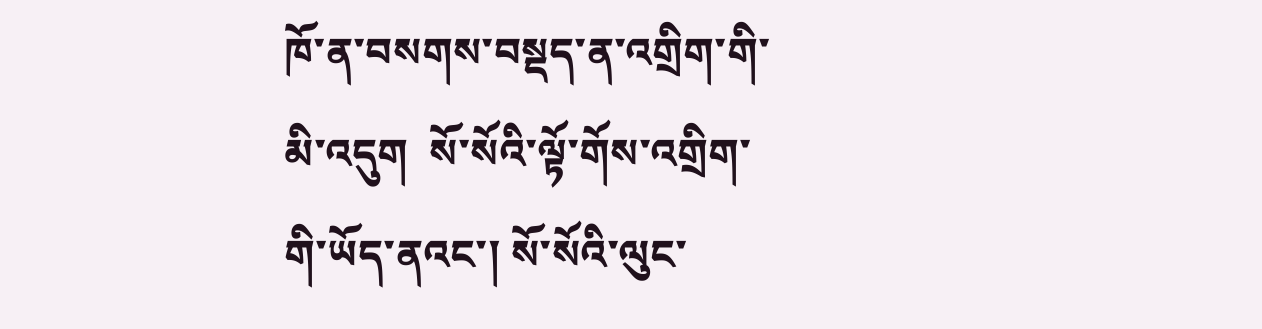ཁོ་ན་བསགས་བསྡད་ན་འགྲིག་གི་མི་འདུག  སོ་སོའི་ལྟོ་གོས་འགྲིག་གི་ཡོད་ནའང་། སོ་སོའི་ལུང་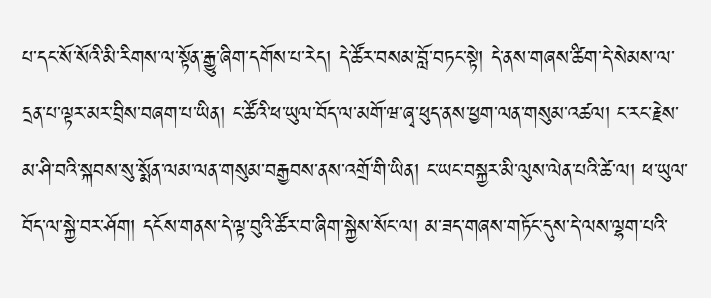པ་དང་སོ་སོའི་མི་རིགས་ལ་སྟོན་རྒྱུ་ཞིག་དགོས་པ་རེད། དེ་ཚོར་བསམ་བློ་བཏང་སྟེ། དེ་ནས་གཞས་ཚིག་དེ་སེམས་ལ་དྲན་པ་ལྟར་མར་བྲིས་བཞག་པ་ཡིན། ང་ཚོའི་ཕ་ཡུལ་བོད་ལ་མགོ་ཝ་ཞྭ་ཕུད་ནས་ཕྱག་ལན་གསུམ་འཚལ། ང་རང་རྗེས་མ་ཤི་བའི་སྐབས་སུ་སྨོན་ལམ་ལན་གསུམ་བརྒྱབས་ནས་འགྲོ་གི་ཡིན། ང་ཡང་བསྐྱར་མི་ལུས་ལེན་པའི་ཚེ་ལ། ཕ་ཡུལ་བོད་ལ་སྐྱེ་བར་ཤོག། དངོས་གནས་དེ་ལྟ་བུའི་ཚོར་བ་ཞིག་སྐྱེས་སོང་ལ། མ་ཟད་གཞས་གཏོང་དུས་དེ་ལས་ལྷག་པའི་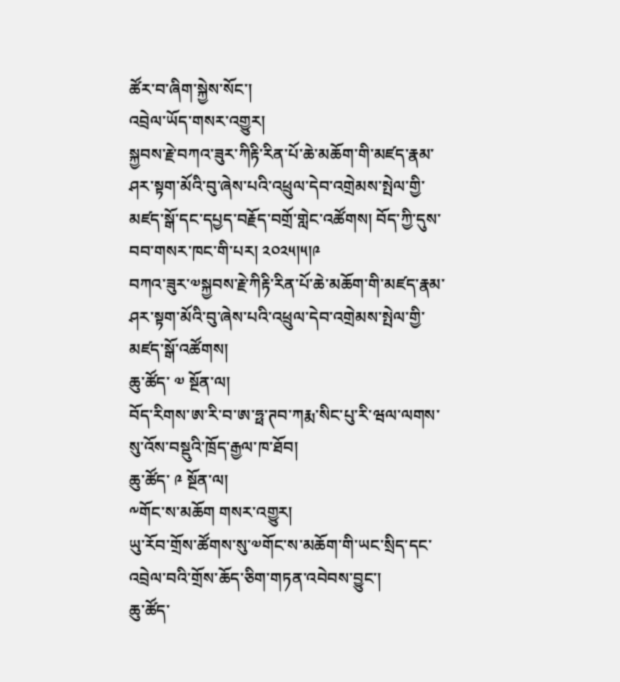ཚོར་བ་ཞིག་སྐྱེས་སོང་།
འབྲེལ་ཡོད་གསར་འགྱུར།
སྐྱབས་རྗེ་བཀའ་ཟུར་ཀིརྟི་རིན་པོ་ཆེ་མཆོག་གི་མཛད་རྣམ་ཤར་སྟག་མོའི་བུ་ཞེས་པའི་འཕྲུལ་དེབ་འགྲེམས་སྤེལ་གྱི་མཛད་སྒོ་དང་དཔྱད་བརྗོད་བགྲོ་གླེང་འཚོགས། བོད་ཀྱི་དུས་བབ་གསར་ཁང་གི་པར། ༢༠༢༥།༥།༩
བཀའ་ཟུར་༧སྐྱབས་རྗེ་ཀིརྟི་རིན་པོ་ཆེ་མཆོག་གི་མཛད་རྣམ་ཤར་སྟག་མོའི་བུ་ཞེས་པའི་འཕྲུལ་དེབ་འགྲེམས་སྤེལ་གྱི་མཛད་སྒོ་འཚོགས།
ཆུ་ཚོད་ ༧ སྔོན་ལ།
བོད་རིགས་ཨ་རི་བ་ཨ་ཧྥ་ཊབ་ཀརྨ་སིང་པུ་རི་ཝལ་ལགས་སུ་འོས་བསྡུའི་ཁྲོད་རྒྱལ་ཁ་ཐོབ།
ཆུ་ཚོད་ ༩ སྔོན་ལ།
༸གོང་ས་མཆོག གསར་འགྱུར།
ཡུ་རོབ་གྲོས་ཚོགས་སུ་༧གོང་ས་མཆོག་གི་ཡང་སྲིད་དང་འབྲེལ་བའི་གྲོས་ཆོད་ཅིག་གཏན་འབེབས་བྱུང་།
ཆུ་ཚོད་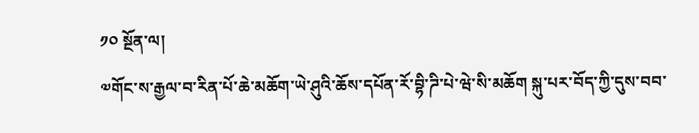༡༠ སྔོན་ལ།
༧གོང་ས་རྒྱལ་བ་རིན་པོ་ཆེ་མཆོག་ཡེ་ཤུའི་ཆོས་དཔོན་རོ་བྷི་ཌི་པེ་ཝེ་སི་མཆོག སྐུ་པར་བོད་ཀྱི་དུས་བབ་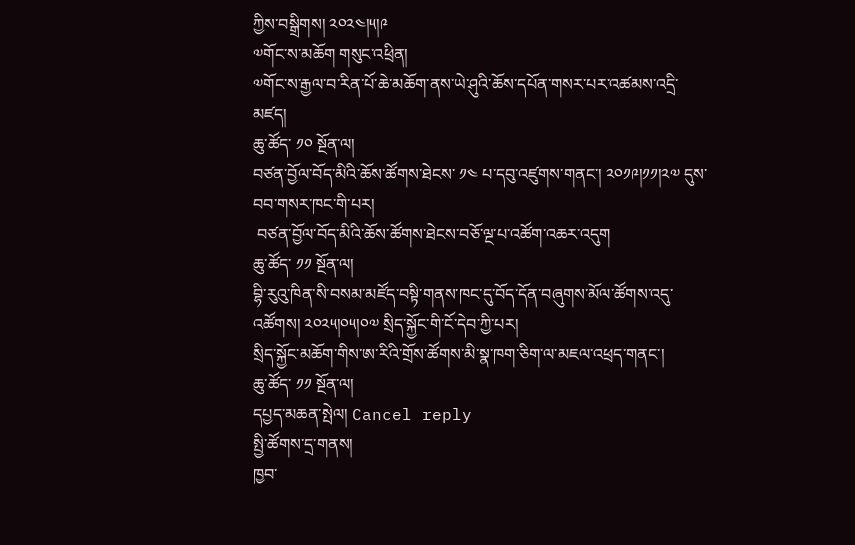ཀྱིས་བསྒྲིགས། ༢༠༢༤།༥།༩
༧གོང་ས་མཆོག གསུང་འཕྲིན།
༧གོང་ས་རྒྱལ་བ་རིན་པོ་ཆེ་མཆོག་ནས་ཡེ་ཤུའི་ཆོས་དཔོན་གསར་པར་འཚམས་འདྲི་མཛད།
ཆུ་ཚོད་ ༡༠ སྔོན་ལ།
བཙན་བྱོལ་བོད་མིའི་ཆོས་ཚོགས་ཐེངས་ ༡༤ པ་དབུ་འཛུགས་གནང་། ༢༠༡༩།༡༡།༢༧ དུས་བབ་གསར་ཁང་གི་པར།
 བཙན་བྱོལ་བོད་མིའི་ཆོས་ཚོགས་ཐེངས་བཅོ་ལྔ་པ་འཚོག་འཆར་འདུག
ཆུ་ཚོད་ ༡༡ སྔོན་ལ།
བྷི་རུའུ་ཁིན་སི་བསམ་མཛོད་བསྟི་གནས་ཁང་དུ་བོད་དོན་བཞུགས་མོལ་ཚོགས་འདུ་འཚོགས། ༢༠༢༥།༠༥།༠༧ སྲིད་སྐྱོང་གི་ངོ་དེབ་ཀྱི་པར།
སྲིད་སྐྱོང་མཆོག་གིས་ཨ་རིའི་གྲོས་ཚོགས་མི་སྣ་ཁག་ཅིག་ལ་མཇལ་འཕྲད་གནང་།
ཆུ་ཚོད་ ༡༡ སྔོན་ལ།
དཔྱད་མཆན་སྤེལ། Cancel reply
སྤྱི་ཚོགས་དྲ་གནས།
ཁྱབ་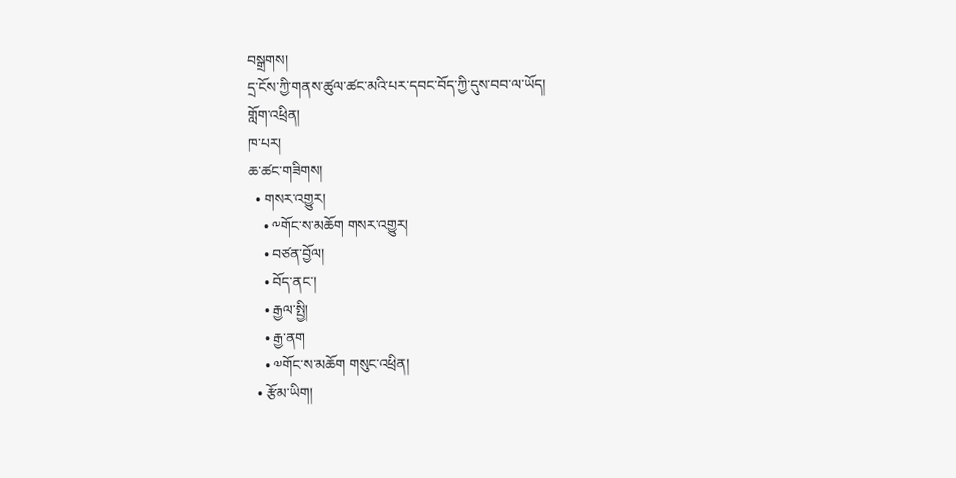བསྒྲགས།
དྲ་ངོས་ཀྱི་གནས་ཚུལ་ཚང་མའི་པར་དབང་བོད་ཀྱི་དུས་བབ་ལ་ཡོད།
གློག་འཕྲིན།
ཁ་པར།
ཆ་ཚང་གཟིགས།
  • གསར་འགྱུར།
    • ༸གོང་ས་མཆོག གསར་འགྱུར།
    • བཙན་བྱོལ།
    • བོད་ནང་།
    • རྒྱལ་སྤྱི།
    • རྒྱ་ནག
    • ༧གོང་ས་མཆོག གསུང་འཕྲིན།
  • རྩོམ་ཡིག།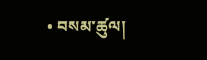• བསམ་ཚུལ།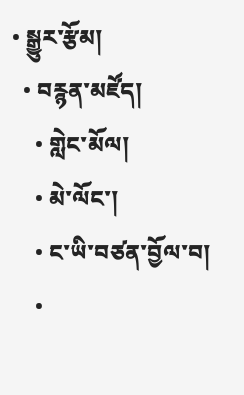• སྒྱུར་རྩོམ།
  • བརྙན་མཛོད།
    • གླེང་མོལ།
    • མེ་ལོང་།
    • ང་ཡི་བཙན་བྱོལ་བ།
    •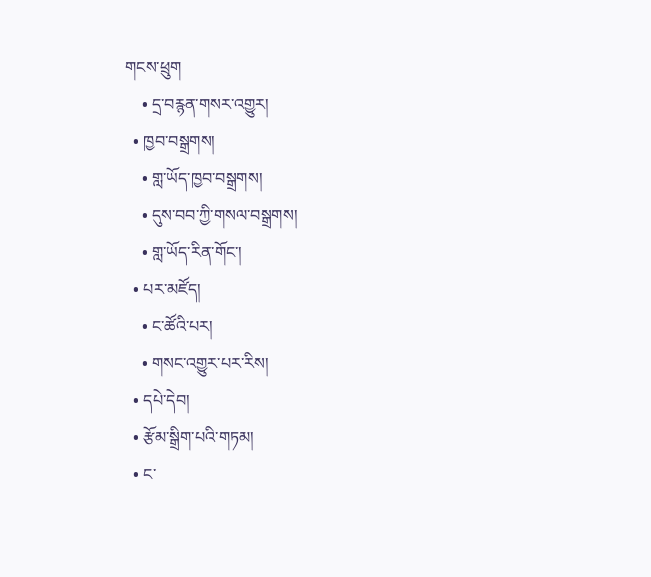གངས་ཕྲུག
    • དྲ་བརྙན་གསར་འགྱུར།
  • ཁྱབ་བསྒྲགས།
    • གླ་ཡོད་ཁྱབ་བསྒྲགས།
    • དུས་བབ་ཀྱི་གསལ་བསྒྲགས།
    • གླ་ཡོད་རིན་གོང་།
  • པར་མཛོད།
    • ང་ཚོའི་པར།
    • གསང་འགྱུར་པར་རིས།
  • དཔེ་དེབ།
  • རྩོམ་སྒྲིག་པའི་གཏམ།
  • ང་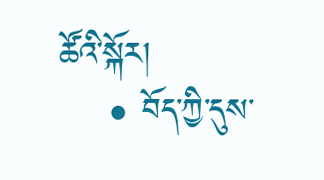ཚོའི་སྐོར།
    • བོད་ཀྱི་དུས་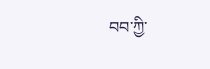བབ་ཀྱི་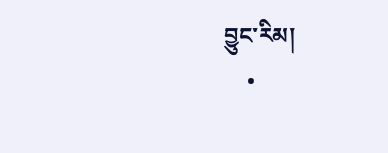བྱུང་རིམ།
    •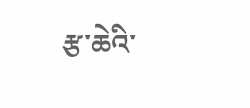རྩ་ཆེའི་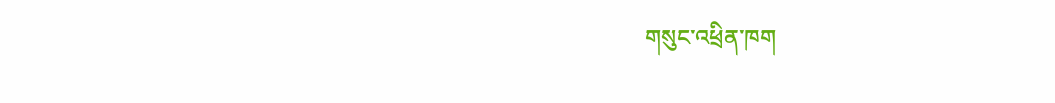གསུང་འཕྲིན་ཁག